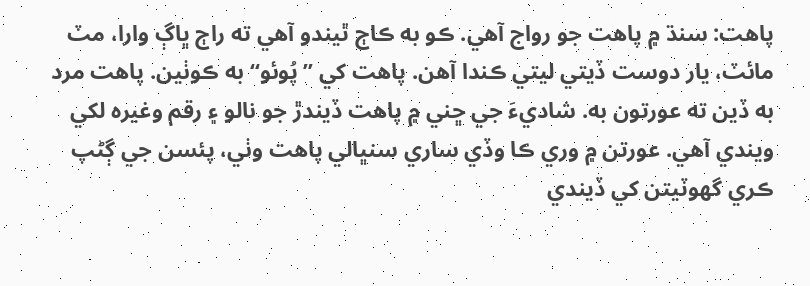پاهت: سنڌ ۾ پاهت جو رواج آهي. ڪو به ڪاڄ ٿيندو آهي ته راڄ ڀاڳ وارا، مٽ مائٽ، يار دوست ڏيتي ليتي ڪندا آهن. پاهت کي ”پُوئو“ به ڪوٺين. پاهت مرد به ڏين ته عورتون به. شاديءَ جي ڇني ۾ پاهت ڏيندڙ جو نالو ۽ رقم وغيره لکي ويندي آهي. عورتن ۾ وري ڪا وڏي ساري سنڀالي پاهت وٺي، پئسن جي ڳڻپ ڪري گهوٽيتن کي ڏيندي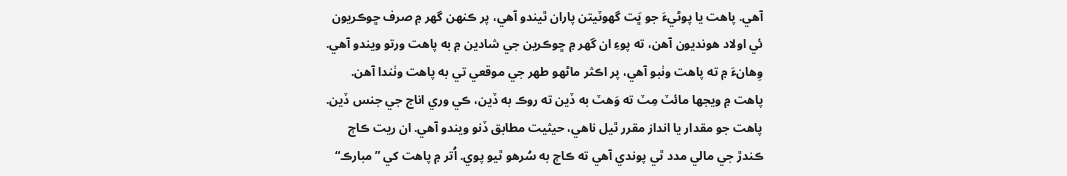آهي. پاهت يا پوڻيءَ جو ڀَت گهوٽيتن پاران ٿيندو آهي، پر ڪنهن گهر ۾ صرف ڇوڪريون ئي اولاد هونديون آهن، ته پوءِ ان گهر ۾ ڇوڪرين جي شادين ۾ به پاهت ورتو ويندو آهي. وِهانءَ ۾ ته پاهت وٺبو آهي، پر اڪثر ماڻهو طهر جي موقعي تي به پاهت وٺندا آهن. پاهت ۾ ويجها مائٽ مِٽ ته وَهٽ به ڏين ته روڪ به ڏين، ڪي وري اناج جي جنس ڏين. پاهت جو مقدار يا انداز مقرر ٿيل ناهي، حيثيت مطابق ڏنو ويندو آهي. ان ريت ڪاڄ ڪندڙ جي مالي مدد ٿي پوندي آهي ته ڪاڄ به سُرهو ٿيو پوي. اُتر ۾ پاهت کي ”مبارڪ“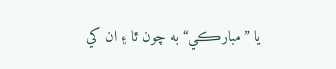يا ”مبارڪي“ به چون ٿا ۽ ان کي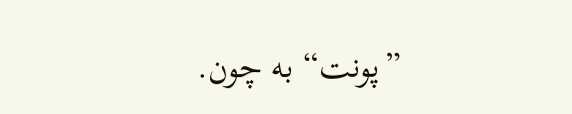”پونت“ به چون.